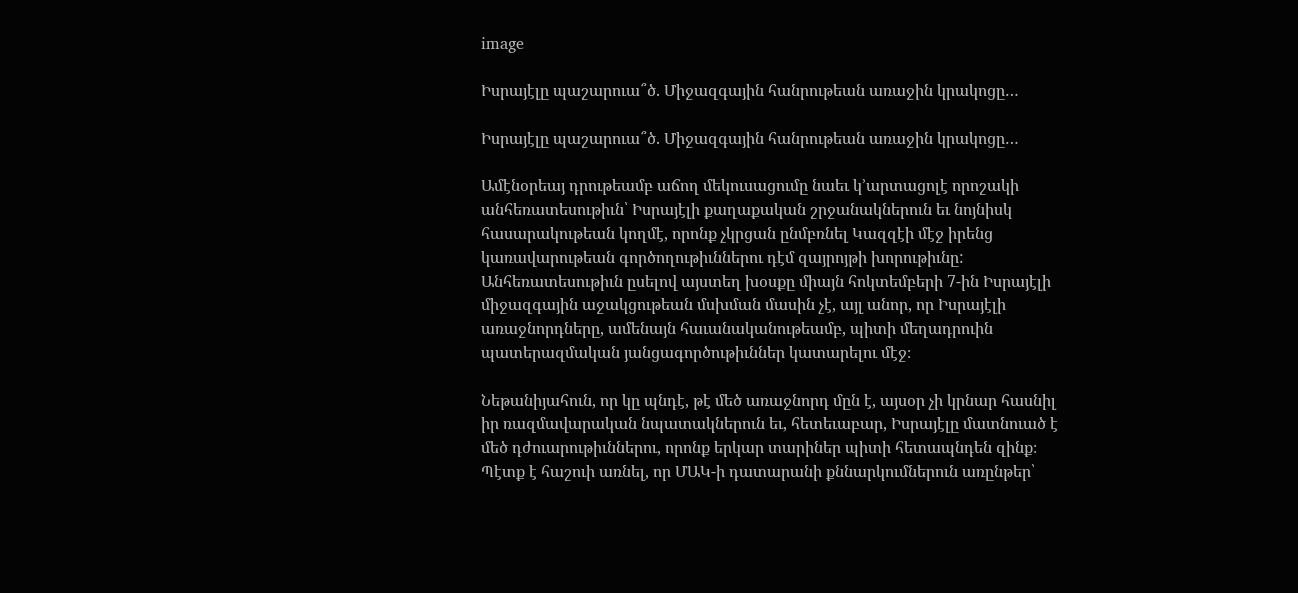image

Իսրայէլը պաշարուա՞ծ. Միջազգային հանրութեան առաջին կրակոցը…

Իսրայէլը պաշարուա՞ծ. Միջազգային հանրութեան առաջին կրակոցը…

Ամէնօրեայ դրութեամբ աճող մեկուսացումը նաեւ կ՚արտացոլէ որոշակի անհեռատեսութիւն՝ Իսրայէլի քաղաքական շրջանակներուն եւ նոյնիսկ հասարակութեան կողմէ, որոնք չկրցան ընմբռնել Կազզէի մէջ իրենց կառավարութեան գործողութիւններու դէմ զայրոյթի խորութիւնը: Անհեռատեսութիւն ըսելով այստեղ խօսքը միայն հոկտեմբերի 7-ին Իսրայէլի միջազգային աջակցութեան մսխման մասին չէ, այլ անոր, որ Իսրայէլի առաջնորդները, ամենայն հաւանականութեամբ, պիտի մեղադրուին պատերազմական յանցագործութիւններ կատարելու մէջ։

Նեթանիյահուն, որ կը պնդէ, թէ մեծ առաջնորդ մըն է, այսօր չի կրնար հասնիլ իր ռազմավարական նպատակներուն եւ, հետեւաբար, Իսրայէլը մատնուած է մեծ դժուարութիւններու, որոնք երկար տարիներ պիտի հետապնդեն զինք։ Պէտք է հաշուի առնել, որ ՄԱԿ-ի դատարանի քննարկումներուն առընթեր՝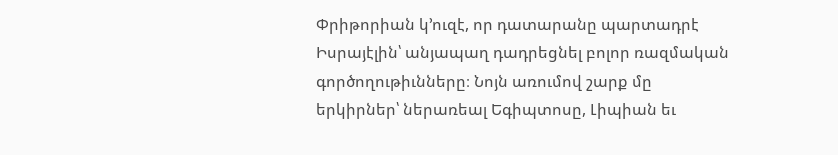Փրիթորիան կ՚ուզէ, որ դատարանը պարտադրէ Իսրայէլին՝ անյապաղ դադրեցնել բոլոր ռազմական գործողութիւնները։ Նոյն առումով շարք մը երկիրներ՝ ներառեալ Եգիպտոսը, Լիպիան եւ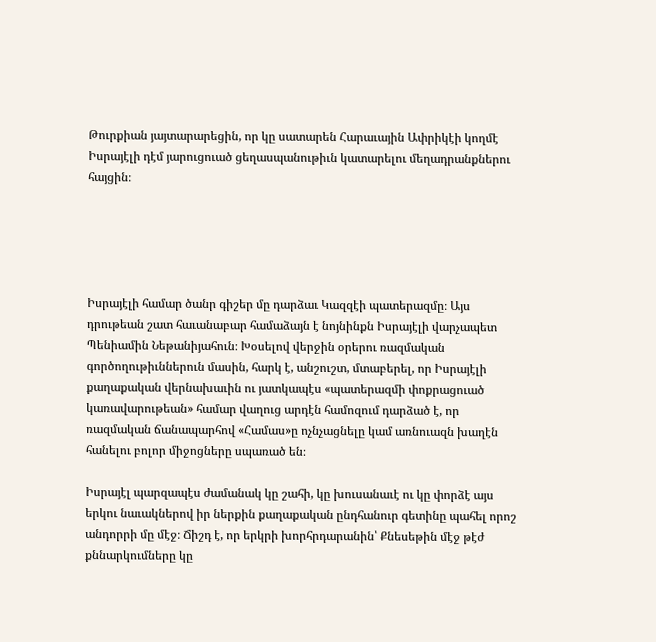Թուրքիան յայտարարեցին, որ կը սատարեն Հարաւային Ափրիկէի կողմէ Իսրայէլի դէմ յարուցուած ցեղասպանութիւն կատարելու մեղադրանքներու հայցին։





Իսրայէլի համար ծանր գիշեր մը դարձաւ Կազզէի պատերազմը։ Այս դրութեան շատ հաւանաբար համաձայն է նոյնինքն Իսրայէլի վարչապետ Պենիամին Նեթանիյահուն։ Խօսելով վերջին օրերու ռազմական գործողութիւններուն մասին, հարկ է, անշուշտ, մտաբերել, որ Իսրայէլի քաղաքական վերնախաւին ու յատկապէս «պատերազմի փոքրացուած կառավարութեան» համար վաղուց արդէն համոզում դարձած է, որ ռազմական ճանապարհով «Համաս»ը ոչնչացնելը կամ առնուազն խաղէն հանելու բոլոր միջոցները սպառած են։

Իսրայէլ պարզապէս ժամանակ կը շահի, կը խուսանաւէ ու կը փորձէ այս երկու նաւակներով իր ներքին քաղաքական ընդհանուր գետինը պահել որոշ անդորրի մը մէջ։ Ճիշդ է, որ երկրի խորհրդարանին՝ Քնեսեթին մէջ թէժ քննարկումները կը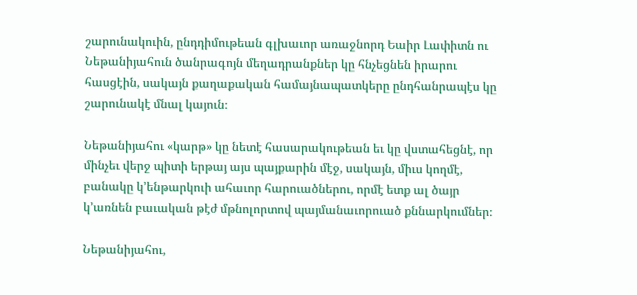շարունակուին, ընդդիմութեան գլխաւոր առաջնորդ Եաիր Լափիտն ու Նեթանիյահուն ծանրագոյն մեղադրանքներ կը հնչեցնեն իրարու հասցէին, սակայն քաղաքական համայնապատկերը ընդհանրապէս կը շարունակէ մնալ կայուն։

Նեթանիյահու «կարթ» կը նետէ հասարակութեան եւ կը վստահեցնէ, որ մինչեւ վերջ պիտի երթայ այս պայքարին մէջ, սակայն, միւս կողմէ, բանակը կ՚ենթարկուի ահաւոր հարուածներու, որմէ ետք ալ ծայր կ՚առնեն բաւական թէժ մթնոլորտով պայմանաւորուած քննարկումներ։

Նեթանիյահու,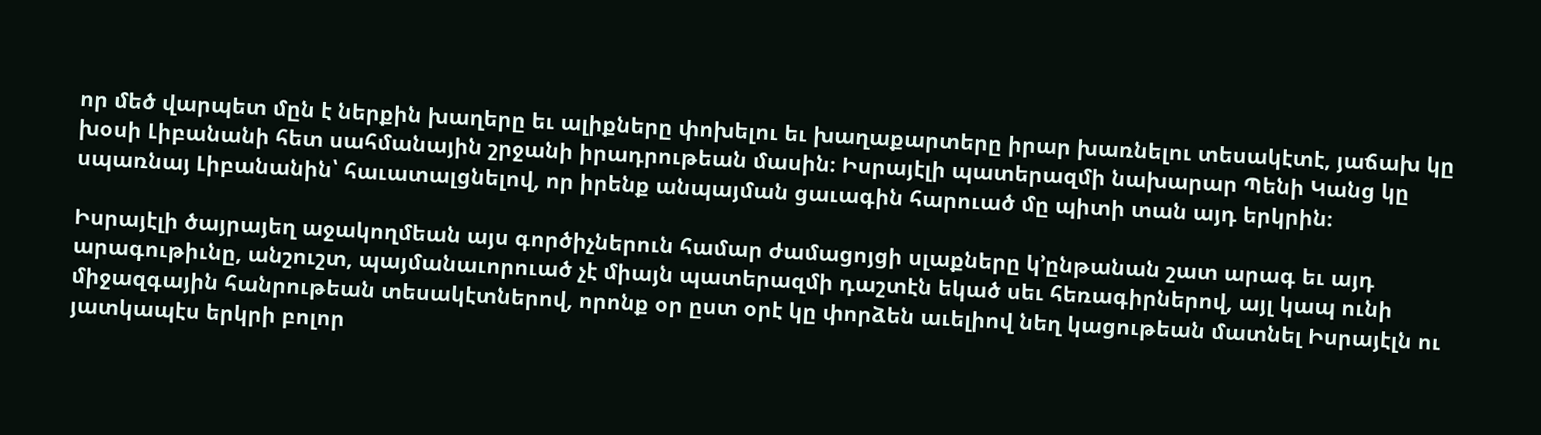որ մեծ վարպետ մըն է ներքին խաղերը եւ ալիքները փոխելու եւ խաղաքարտերը իրար խառնելու տեսակէտէ, յաճախ կը խօսի Լիբանանի հետ սահմանային շրջանի իրադրութեան մասին։ Իսրայէլի պատերազմի նախարար Պենի Կանց կը սպառնայ Լիբանանին՝ հաւատալցնելով, որ իրենք անպայման ցաւագին հարուած մը պիտի տան այդ երկրին։

Իսրայէլի ծայրայեղ աջակողմեան այս գործիչներուն համար ժամացոյցի սլաքները կ՚ընթանան շատ արագ եւ այդ արագութիւնը, անշուշտ, պայմանաւորուած չէ միայն պատերազմի դաշտէն եկած սեւ հեռագիրներով, այլ կապ ունի միջազգային հանրութեան տեսակէտներով, որոնք օր ըստ օրէ կը փորձեն աւելիով նեղ կացութեան մատնել Իսրայէլն ու յատկապէս երկրի բոլոր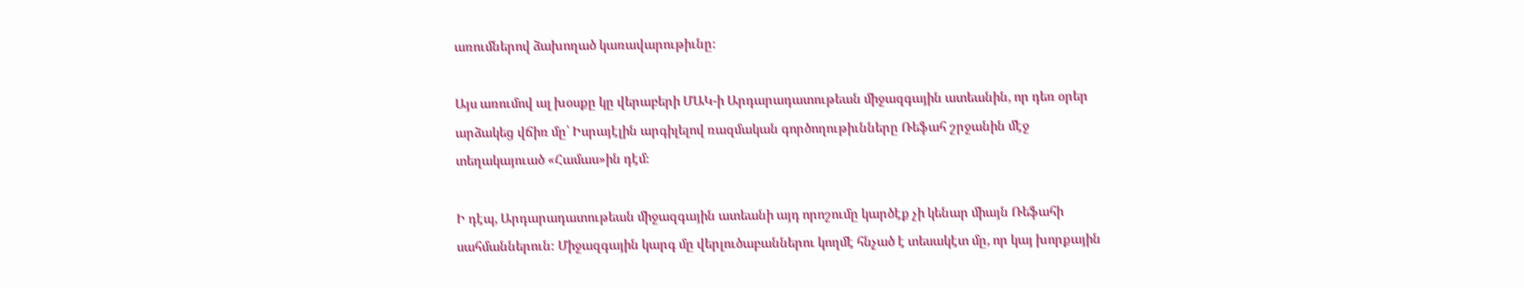առումներով ձախողած կառավարութիւնը։

Այս առումով ալ խօսքը կը վերաբերի ՄԱԿ-ի Արդարադատութեան միջազգային ատեանին, որ դեռ օրեր արձակեց վճիռ մը՝ Իսրայէլին արգիլելով ռազմական գործողութիւնները Ռեֆահ շրջանին մէջ տեղակայուած «Համաս»ին դէմ։

Ի դէպ, Արդարադատութեան միջազգային ատեանի այդ որոշումը կարծէք չի կենար միայն Ռեֆահի սահմաններուն։ Միջազգային կարգ մը վերլուծաբաններու կողմէ հնչած է տեսակէտ մը, որ կայ խորքային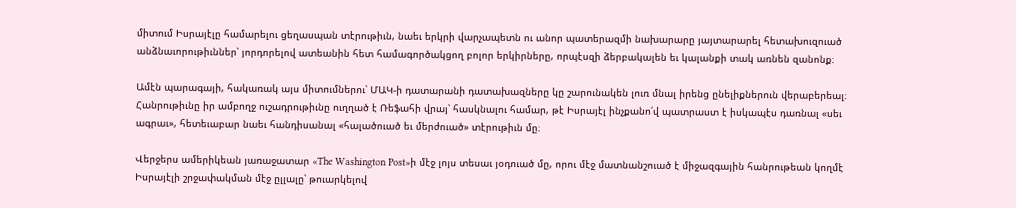միտում Իսրայէլը համարելու ցեղասպան տէրութիւն, նաեւ երկրի վարչապետն ու անոր պատերազմի նախարարը յայտարարել հետախուզուած անձնաւորութիւններ՝ յորդորելով ատեանին հետ համագործակցող բոլոր երկիրները, որպէսզի ձերբակալեն եւ կալանքի տակ առնեն զանոնք։

Ամէն պարագայի, հակառակ այս միտումներու՝ ՄԱԿ-ի դատարանի դատախազները կը շարունակեն լուռ մնալ իրենց ընելիքներուն վերաբերեալ։ Հանրութիւնը իր ամբողջ ուշադրութիւնը ուղղած է Ռեֆահի վրայ՝ հասկնալու համար, թէ Իսրայէլ ինչքանո՛վ պատրաստ է իսկապէս դառնալ «սեւ ագրաւ», հետեւաբար նաեւ հանդիսանալ «հալածուած եւ մերժուած» տէրութիւն մը։

Վերջերս ամերիկեան յառաջատար «The Washington Post»ի մէջ լոյս տեսաւ յօդուած մը, որու մէջ մատնանշուած է միջազգային հանրութեան կողմէ Իսրայէլի շրջափակման մէջ ըլլալը՝ թուարկելով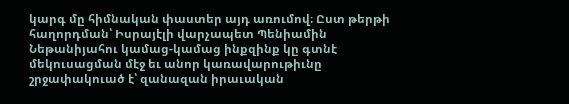կարգ մը հիմնական փաստեր այդ առումով։ Ըստ թերթի հաղորդման՝ Իսրայէլի վարչապետ Պենիամին Նեթանիյահու կամաց-կամաց ինքզինք կը գտնէ մեկուսացման մէջ եւ անոր կառավարութիւնը շրջափակուած է՝ զանազան իրաւական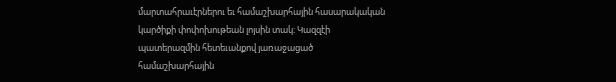մարտահրաւէրներու եւ համաշխարհային հասարակական կարծիքի փոփոխութեան լոյսին տակ։ Կազզէի պատերազմին հետեւանքով յառաջացած համաշխարհային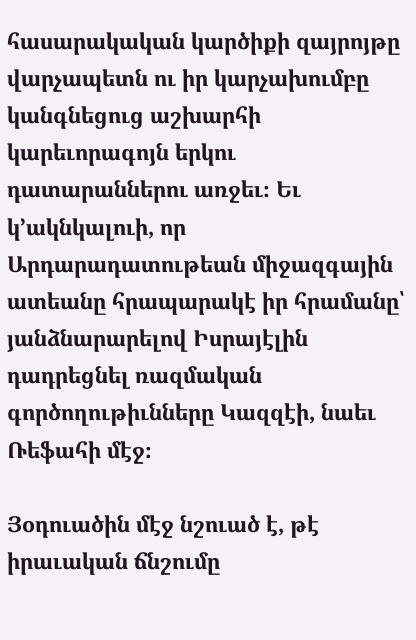հասարակական կարծիքի զայրոյթը վարչապետն ու իր կարչախումբը կանգնեցուց աշխարհի կարեւորագոյն երկու դատարաններու առջեւ։ Եւ կ՚ակնկալուի, որ Արդարադատութեան միջազգային ատեանը հրապարակէ իր հրամանը՝ յանձնարարելով Իսրայէլին դադրեցնել ռազմական գործողութիւնները Կազզէի, նաեւ Ռեֆահի մէջ։

Յօդուածին մէջ նշուած է, թէ իրաւական ճնշումը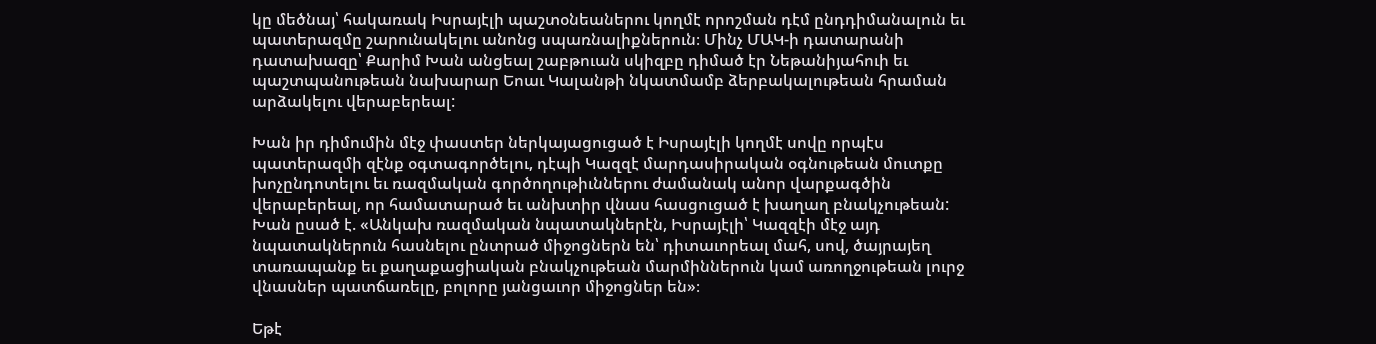կը մեծնայ՝ հակառակ Իսրայէլի պաշտօնեաներու կողմէ որոշման դէմ ընդդիմանալուն եւ պատերազմը շարունակելու անոնց սպառնալիքներուն։ Մինչ ՄԱԿ-ի դատարանի դատախազը՝ Քարիմ Խան անցեալ շաբթուան սկիզբը դիմած էր Նեթանիյահուի եւ պաշտպանութեան նախարար Եոաւ Կալանթի նկատմամբ ձերբակալութեան հրաման արձակելու վերաբերեալ:

Խան իր դիմումին մէջ փաստեր ներկայացուցած է Իսրայէլի կողմէ սովը որպէս պատերազմի զէնք օգտագործելու, դէպի Կազզէ մարդասիրական օգնութեան մուտքը խոչընդոտելու եւ ռազմական գործողութիւններու ժամանակ անոր վարքագծին վերաբերեալ, որ համատարած եւ անխտիր վնաս հասցուցած է խաղաղ բնակչութեան: Խան ըսած է. «Անկախ ռազմական նպատակներէն, Իսրայէլի՝ Կազզէի մէջ այդ նպատակներուն հասնելու ընտրած միջոցներն են՝ դիտաւորեալ մահ, սով, ծայրայեղ տառապանք եւ քաղաքացիական բնակչութեան մարմիններուն կամ առողջութեան լուրջ վնասներ պատճառելը, բոլորը յանցաւոր միջոցներ են»։

Եթէ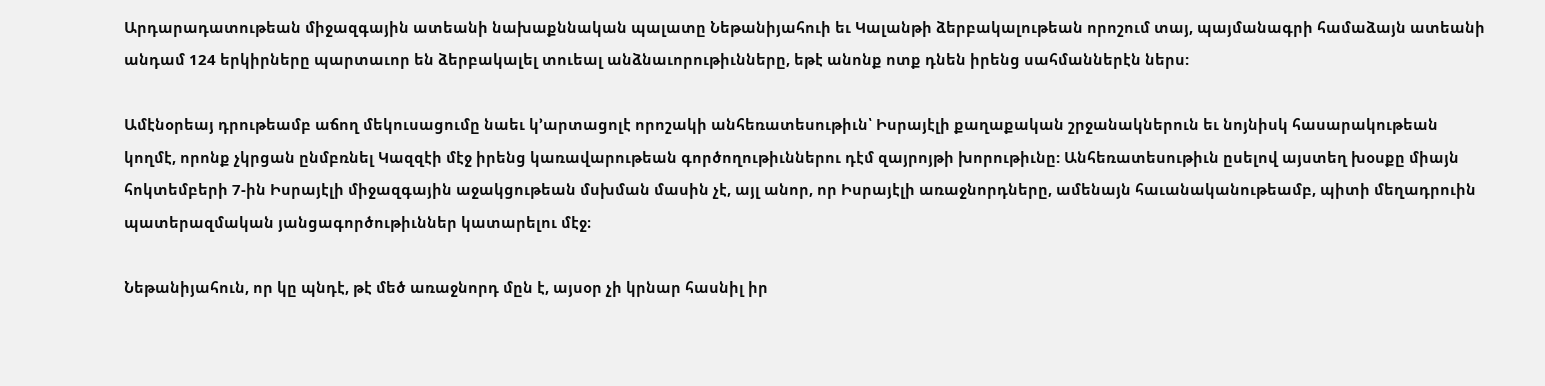Արդարադատութեան միջազգային ատեանի նախաքննական պալատը Նեթանիյահուի եւ Կալանթի ձերբակալութեան որոշում տայ, պայմանագրի համաձայն ատեանի անդամ 124 երկիրները պարտաւոր են ձերբակալել տուեալ անձնաւորութիւնները, եթէ անոնք ոտք դնեն իրենց սահմաններէն ներս:

Ամէնօրեայ դրութեամբ աճող մեկուսացումը նաեւ կ՚արտացոլէ որոշակի անհեռատեսութիւն՝ Իսրայէլի քաղաքական շրջանակներուն եւ նոյնիսկ հասարակութեան կողմէ, որոնք չկրցան ընմբռնել Կազզէի մէջ իրենց կառավարութեան գործողութիւններու դէմ զայրոյթի խորութիւնը: Անհեռատեսութիւն ըսելով այստեղ խօսքը միայն հոկտեմբերի 7-ին Իսրայէլի միջազգային աջակցութեան մսխման մասին չէ, այլ անոր, որ Իսրայէլի առաջնորդները, ամենայն հաւանականութեամբ, պիտի մեղադրուին պատերազմական յանցագործութիւններ կատարելու մէջ։

Նեթանիյահուն, որ կը պնդէ, թէ մեծ առաջնորդ մըն է, այսօր չի կրնար հասնիլ իր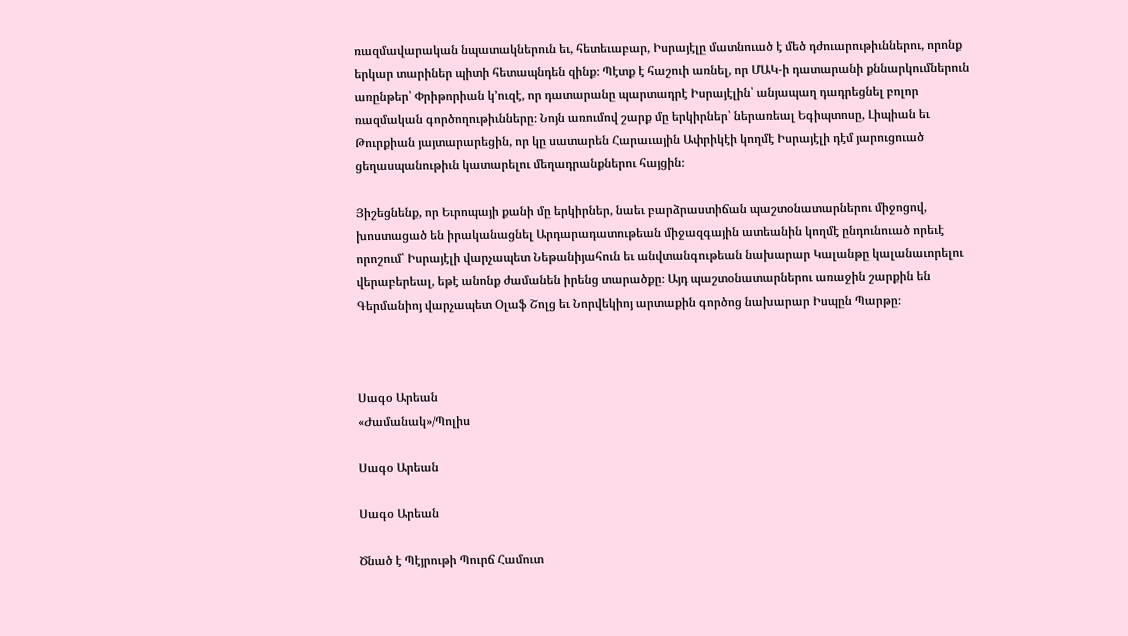ռազմավարական նպատակներուն եւ, հետեւաբար, Իսրայէլը մատնուած է մեծ դժուարութիւններու, որոնք երկար տարիներ պիտի հետապնդեն զինք։ Պէտք է հաշուի առնել, որ ՄԱԿ-ի դատարանի քննարկումներուն առընթեր՝ Փրիթորիան կ՚ուզէ, որ դատարանը պարտադրէ Իսրայէլին՝ անյապաղ դադրեցնել բոլոր ռազմական գործողութիւնները։ Նոյն առումով շարք մը երկիրներ՝ ներառեալ Եգիպտոսը, Լիպիան եւ Թուրքիան յայտարարեցին, որ կը սատարեն Հարաւային Ափրիկէի կողմէ Իսրայէլի դէմ յարուցուած ցեղասպանութիւն կատարելու մեղադրանքներու հայցին։

Յիշեցնենք, որ Եւրոպայի քանի մը երկիրներ, նաեւ բարձրաստիճան պաշտօնատարներու միջոցով, խոստացած են իրականացնել Արդարադատութեան միջազգային ատեանին կողմէ ընդունուած որեւէ որոշում՝ Իսրայէլի վարչապետ Նեթանիյահուն եւ անվտանգութեան նախարար Կալանթը կալանաւորելու վերաբերեալ, եթէ անոնք ժամանեն իրենց տարածքը։ Այդ պաշտօնատարներու առաջին շարքին են Գերմանիոյ վարչապետ Օլաֆ Շոլց եւ Նորվեկիոյ արտաքին գործոց նախարար Իսպըն Պարթը։



Սագօ Արեան
«Ժամանակ»/Պոլիս

Սագօ Արեան

Սագօ Արեան

Ծնած է Պէյրութի Պուրճ Համուտ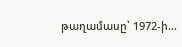թաղամասը՝ 1972-ի...